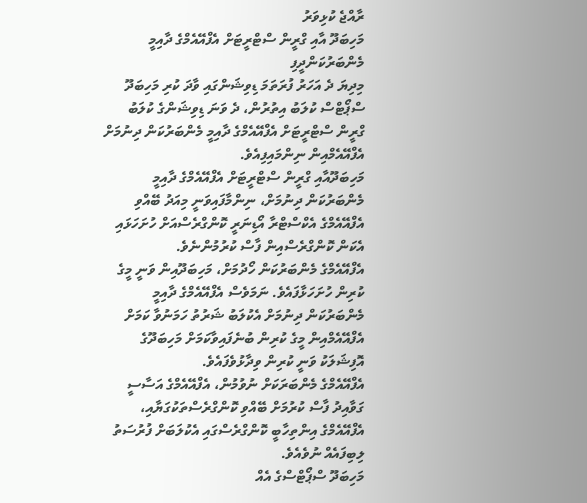ރާއްޖެ ކުޅިވަރު
މަހިބަދޫ އާއި ގްރީން ސްޓްރީޓަށް އެފްއޭއެމްގެ ދާއިމީ މެންބަރުކަންދީފި
މިދިޔަ ދެ އަހަރު ފުރަތަމަ ޑިވިޝަންގައި ވާދަ ކުރި މަހިބަދޫ ސްޕޯޓްސް ކުލަބު އިތުރުން، ދެ ވަނަ ޑިވިޝަންގެ ކުލަބު ގްރީން ސްޓްރީޓަށް އެފްއޭއެމްގެ ދާއިމީ މެންބަރުކަން ދިނުމަށް އެފްއޭއެމްއިން ނިންމައިފިއެވެ.
މަހިބަދޫއާއި ގްރީން ސްޓްރީޓަށް އެފްއޭއެމްގެ ދާއިމީ މެންބަރުކަން ދިނުމަށް، ނިންމާފައިވަނީ މިއަދު ބޭއްވި އެފްއޭއެމްގެ އެކްސްޓްރާ އޯޑިނަރީ ކޮންގްރެސްއަށް ހުށަހަޅައި އެކަން ކޮންގްރެސްއިން ފާސް ކުރުމުންނެވެ.
އެފްއޭއެމްގެ މެންބަރުކަން ހޯދުމަށް، މަހިބަދޫއިން ވަނީ މީގެ ކުރިން ހުށަހަޅާފައެވެ. ނަމަވެސް އެފްއޭއެމްގެ ދާއިމީ މެންބަރުކަން ދިނުމަށް އެކުލަބު ޝަރުތު ހަމަނުވާ ކަމަށް އެފްއޭއެމްއިން މީގެ ކުރިން ބުނެފައިވާކަމަށް މަހިބަދޫގެ އޮފިޝަލަކު ވަނީ ކުރިން ވިދާޅުވެފައެވެ.
އެފްއޭއެމްގެ މެންބަރަކަށް ނުވުމުން، އެފްއޭއެމްގެ އަސާސީ ގަވާއިދު ފާސް ކުރުމަށް ބޭއްވި ކޮންގްރެސްތަކުގަޔާއި، އެފްއޭއެމްގެ އިންތިހާބީ ކޮންގްރެސްގައި އެކުލަބަށް ފުރުސަތު ލިބިފައެއް ނުވެއެވެ.
މަހިބަދޫ ސްޕޯޓްސްގެ އެއް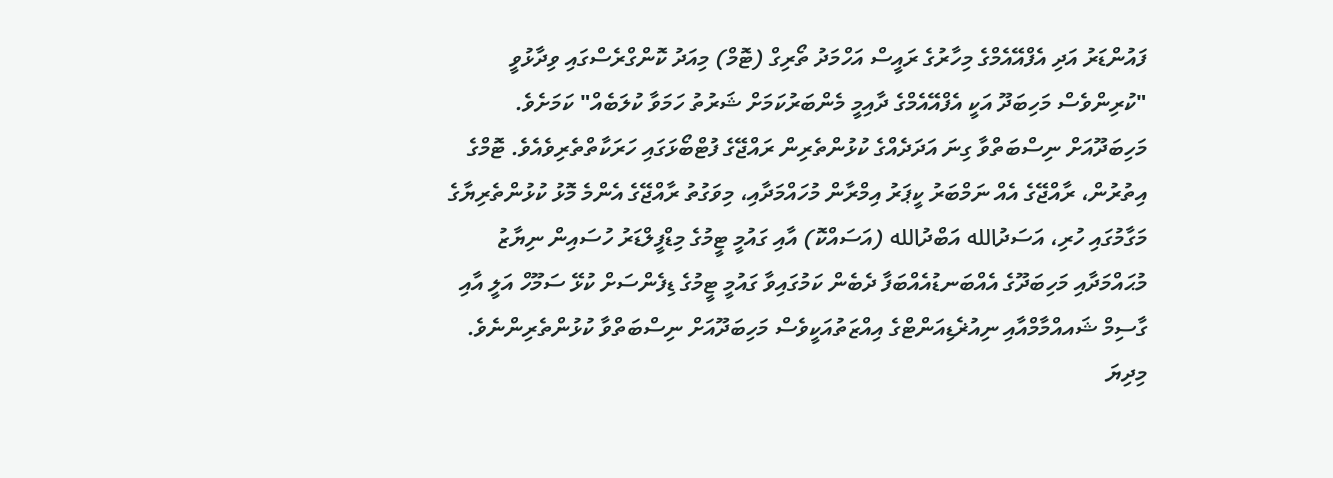ފައުންޑަރު އަދި އެފްއޭއެމްގެ މިހާރުގެ ރައީސް އަހްމަދު ތޯރިގް (ޓޮމް) މިއަދު ކޮންގްރެސްގައި ވިދާޅުވީ "ކުރިންވެސް މަހިބަދޫ އަކީ އެފްއޭއެމްގެ ދާއިމީ މެންބަރުކަމަށް ޝަރުތު ހަމަވާ ކުލަބެއް" ކަމަށެވެ.
މަހިބަދޫއަށް ނިސްބަތްވާ ގިނަ އަދަދެއްގެ ކުޅުންތެރިން ރައްޖޭގެ ފުޓްބޯޅަގައި ހަރަކާތްތެރިވެއެވެ. ޓޮމްގެ އިތުރުން، ރާއްޖޭގެ އެއް ނަމްބަރު ކީޕަރު އިމްރާން މުހައްމަދާއި، މިވަގުތު ރާއްޖޭގެ އެންމެ މޮޅު ކުޅުންތެރިޔާގެ މަގާމުގައި ހުރި، އަސަދުالله އަބްދުالله (އަސައްކޮ) އާއި ގައުމީ ޓީމުގެ މިޑްފީލްޑަރު ހުސައިން ނިޔާޒު މުޙައްމަދާއި މަހިބަދޫގެ އެއްބަނޑުއެއްބަފާ ދެބެން ކަމުގައިވާ ގައުމީ ޓީމުގެ ޑިފެންސަށް ކުޅޭ ސަމޫހް އަލީ އާއި ގާސިމް ޝައއްމާމްއާއި ނިއުޜެޑިއަންޓްގެ އިއްޒަތުއަކީވެސް މަހިބަދޫއަށް ނިސްބަތްވާ ކުޅުންތެރިންނެވެ.
މިދިޔަ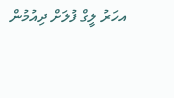އހަރު ލީގް ފުލަށް ދިއުމުން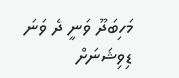މަހިބަދޫ ވަނީ ދެ ވަނަ ޑިވިޝަނަށް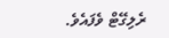ރެލިގޭޓް ވެފައެވެ.